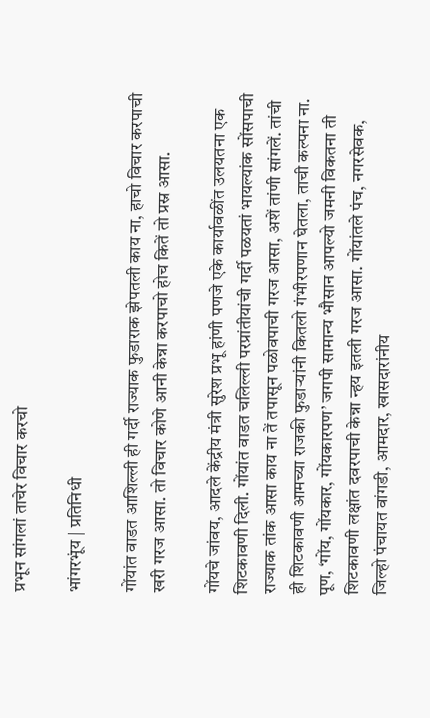प्रभून सांगलां ताचेर विचार करचो

भांगरभूंय | प्रतिनिधी

गोंयांत वाडत आशिल्ली ही गर्दी राज्याक फुडाराक झेपतली काय ना, हाचो विचार करपाची खरी गरज आसा. तो विचार कोणे आनी केन्ना करपाचो होच कितें तो प्रस्न आसा.

गोंयचे जांवय, आदले केंद्रीय मंत्री सुरेश प्रभू हांणी पणजे एके कार्यावळींत उलयतना एक शिटकावणी दिली. गोंयांत वाडत चलिल्ली परप्रांतीयांची गर्दी पळयतां भायल्यांक सोंसपाची राज्याक तांक आसा काय ना तें तपासून पळोवपाची गरज आसा, अशें तांणी सांगलें. तांची ही शिटकावणी आमच्या राजकी फुडाऱ्यांनी कितलो गंभीरपणान घेतला, ताची कल्पना ना. पूण, ‘गोंय, गोंयकार, गोंयकारपण’ जगपी सामान्य भौसान आपल्यो जमनी विकतना ती शिटकावणी लक्षांत दवरपाची केन्ना न्हय इतली गरज आसा. गोंयांतले पंच, नगरसेवक, जिल्हो पंचायत वांगडी, आमदार, खासदारांनीय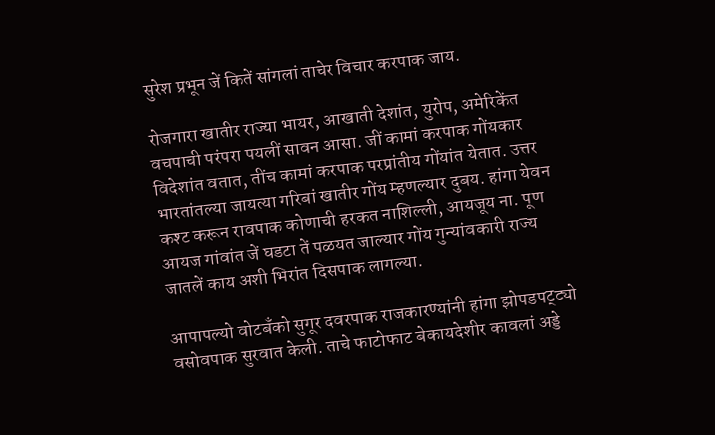सुरेश प्रभून जें कितें सांगलां ताचेर विचार करपाक जाय.

रोजगारा खातीर राज्या भायर, आखाती देशांत, युरोप, अमेरिकेंत वचपाची परंपरा पयलीं सावन आसा. जीं कामां करपाक गोंयकार विदेशांत वतात, तींच कामां करपाक परप्रांतीय गोंयांत येतात. उत्तर भारतांतल्या जायत्या गरिबां खातीर गोंय म्हणल्यार दुबय. हांगा येवन कश्ट करून रावपाक कोणाची हरकत नाशिल्ली, आयजूय ना. पूण आयज गांवांत जें घडटा तें पळयत जाल्यार गोंय गुन्यांवकारी राज्य जातलें काय अशी भिरांत दिसपाक लागल्या.

आपापल्यो वोटबँको सुगूर दवरपाक राजकारण्यांनी हांगा झोपडपट्ट्यो वसोवपाक सुरवात केली. ताचे फाटोफाट बेकायदेशीर कावलां अड्डे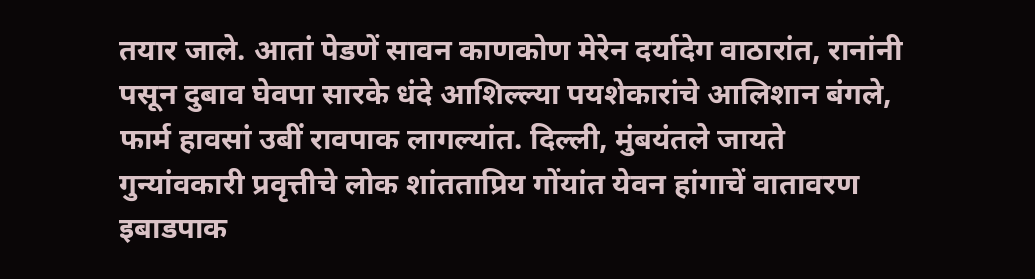तयार जाले. आतां पेडणें सावन काणकोण मेरेन दर्यादेग वाठारांत, रानांनी पसून दुबाव घेवपा सारके धंदे आशिल्ल्या पयशेकारांचे आलिशान बंगले, फार्म हावसां उबीं रावपाक लागल्यांत. दिल्ली, मुंबयंतले जायते गुन्यांवकारी प्रवृत्तीचे लोक शांतताप्रिय गोंयांत येवन हांगाचें वातावरण इबाडपाक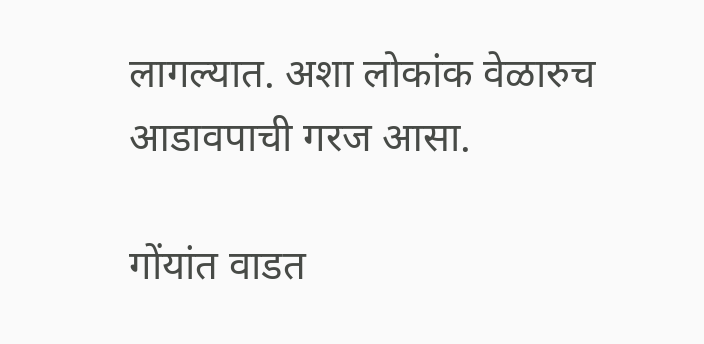लागल्यात. अशा लोकांक वेळारुच आडावपाची गरज आसा.

गोंयांत वाडत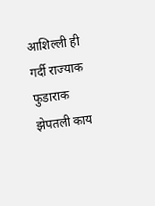आशिल्ली ही गर्दी राज्याक फुडाराक झेपतली काय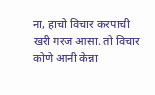ना, हाचो विचार करपाची खरी गरज आसा. तो विचार कोणे आनी केन्ना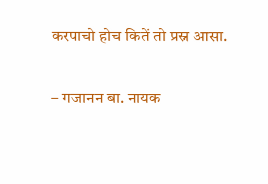करपाचो होच कितें तो प्रस्न आसा.

– गजानन बा. नायक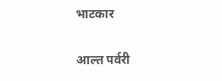भाटकार

आल्त पर्वरी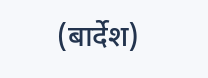(बार्देश)